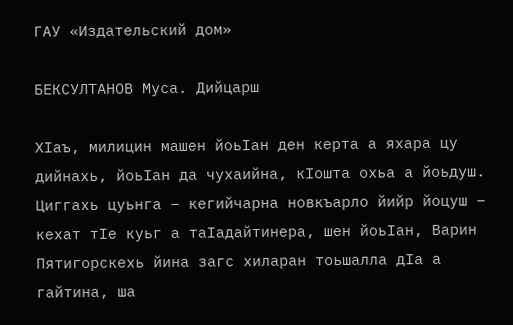ГАУ «Издательский дом»

БЕКСУЛТАНОВ Муса. Дийцарш

ХIаъ, милицин машен йоьIан ден керта а яхара цу дийнахь, йоьIан да чухаийна, кIошта охьа а йоьдуш.
Циггахь цуьнга – кегийчарна новкъарло йийр йоцуш – кехат тIе куьг а таIадайтинера, шен йоьIан, Варин Пятигорскехь йина загс хиларан тоьшалла дIа а гайтина, ша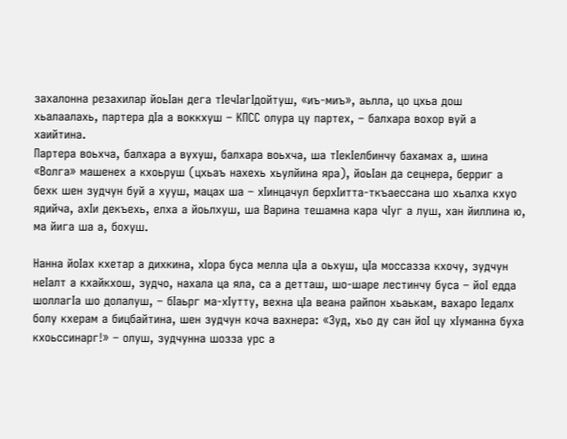захалонна резахилар йоьIан дега тIечIагIдойтуш, «иъ-миъ», аьлла, цо цхьа дош хьалаалахь, партера дIа а воккхуш – КПСС олура цу партех, – балхара вохор вуй а хаийтина.
Партера воьхча, балхара а вухуш, балхара воьхча, ша тIекIелбинчу бахамах а, шина «Волга» машенех а кхоьруш (цхьаъ нахехь хьулйина яра), йоьIан да сецнера, берриг а бехк шен зудчун буй а хууш, мацах ша – хIинцачул берхIитта-ткъаессана шо хьалха кхуо ядийча, ахIи декъехь, елха а йоьлхуш, ша Варина тешамна кара чIуг а луш, хан йиллина ю, ма йига ша а, бохуш.

Нанна йоIах кхетар а дихкина, хIора буса мелла цIа а оьхуш, цIа моссазза кхочу, зудчун неIалт а кхайкхош, зудчо, нахала ца яла, са а детташ, шо-шаре лестинчу буса – йоI едда шоллагIа шо долалуш, – бIаьрг ма-хIутту, вехна цIа веана райпон хьаькам, вахаро Iедалх болу кхерам а бицбайтина, шен зудчун коча вахнера: «Зуд, хьо ду сан йоI цу хIуманна буха кхоьссинарг!» – олуш, зудчунна шозза урс а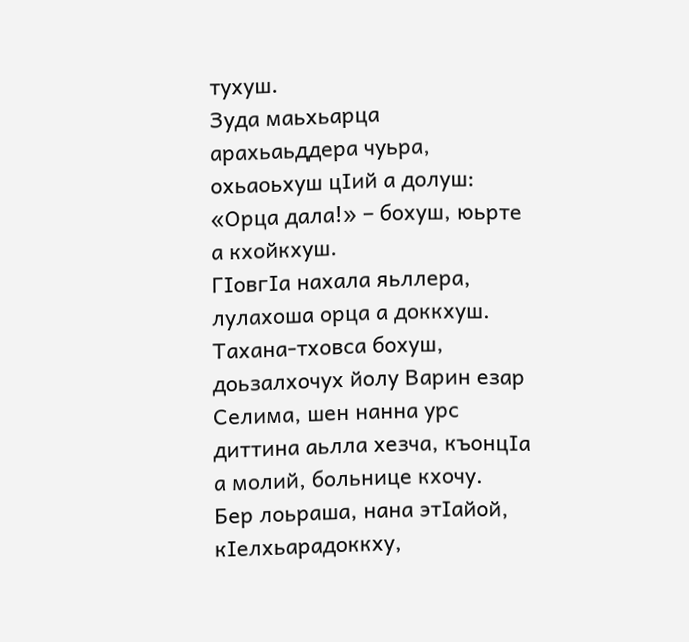тухуш.
Зуда маьхьарца арахьаьддера чуьра, охьаоьхуш цIий а долуш: «Орца дала!» – бохуш, юьрте а кхойкхуш.
ГIовгIа нахала яьллера, лулахоша орца а доккхуш.
Тахана-тховса бохуш, доьзалхочух йолу Варин езар Селима, шен нанна урс диттина аьлла хезча, къонцIа а молий, больнице кхочу.
Бер лоьраша, нана этIайой, кIелхьарадоккху,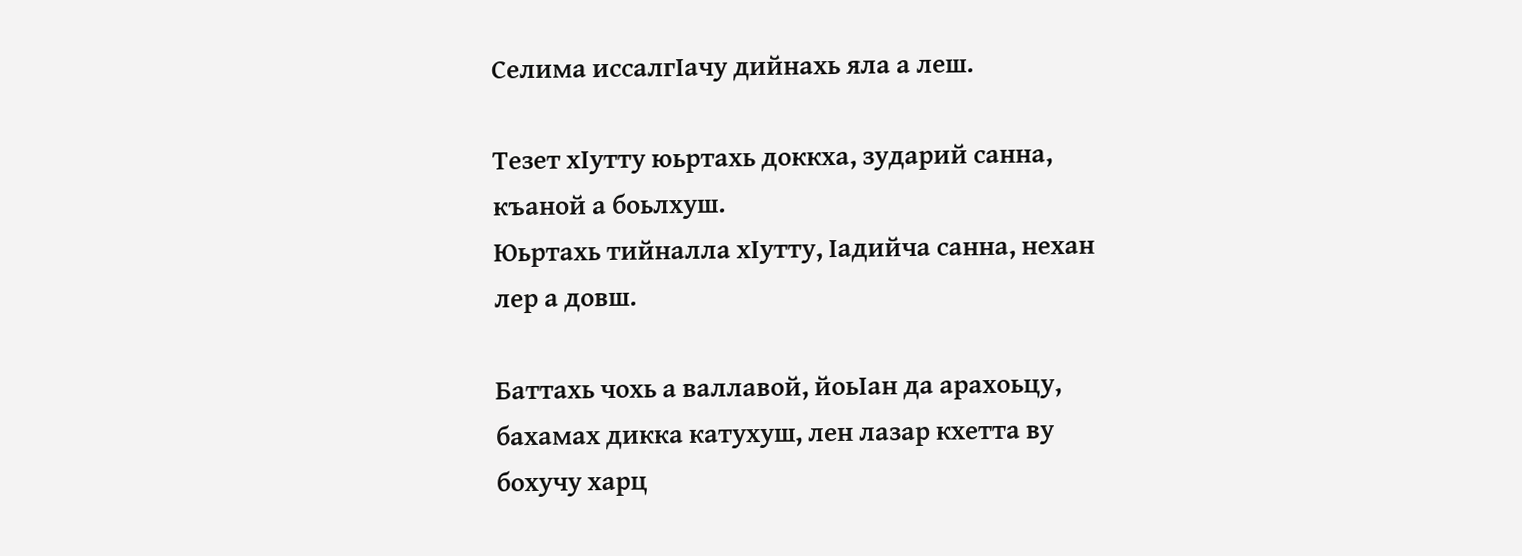Селима иссалгIачу дийнахь яла а леш.

Тезет хIутту юьртахь доккха, зударий санна, къаной а боьлхуш.
Юьртахь тийналла хIутту, Iадийча санна, нехан лер а довш.

Баттахь чохь а валлавой, йоьIан да арахоьцу, бахамах дикка катухуш, лен лазар кхетта ву бохучу харц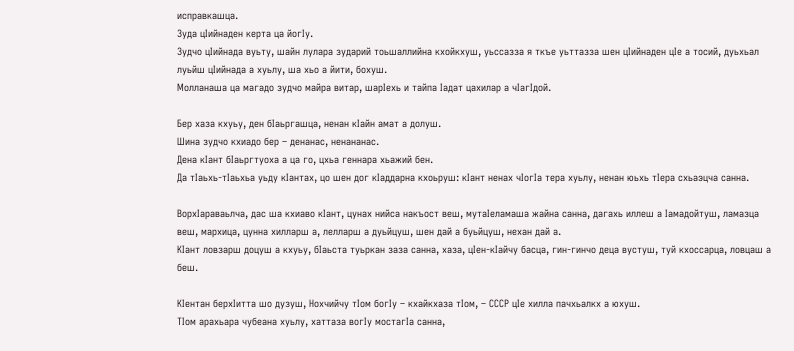исправкашца.
Зуда цIийнаден керта ца йогIу.
Зудчо цIийнада вуьту, шайн лулара зударий тоьшаллийна кхойкхуш, уьссазза я ткъе уьттазза шен цIийнаден цIе а тосий, дуьхьал луьйш цIийнада а хуьлу, ша хьо а йити, бохуш.
Молланаша ца магадо зудчо майра витар, шарIехь и тайпа Iадат цахилар а чIагIдой.

Бер хаза кхуьу, ден бIаьргашца, ненан кIайн амат а долуш.
Шина зудчо кхиадо бер – денанас, ненананас.
Дена кIант бIаьргтуоха а ца го, цхьа геннара хьажий бен.
Да тIаьхь-тIаьхьа уьду кIантах, цо шен дог кIаддарна кхоьруш: кIант ненах чIогIа тера хуьлу, ненан юьхь тIера схьаэцча санна.

ВорхIараваьлча, дас ша кхиаво кIант, цунах нийса накъост веш, мутаIеламаша жайна санна, дагахь иллеш а Iамадойтуш, ламазца веш, мархица, цунна хилларш а, лелларш а дуьйцуш, шен дай а буьйцуш, нехан дай а.
КIант ловзарш доцуш а кхуьу, бIаьста туьркан заза санна, хаза, цIен-кIайчу басца, гин-гинчо деца вустуш, туй кхоссарца, ловцаш а беш.

КIентан берхIитта шо дузуш, Нохчийчу тIом богIу – кхайкхаза тIом, – СССР цIе хилла пачхьалкх а юхуш.
ТIом арахьара чубеана хуьлу, хаттаза вогIу мостагIа санна,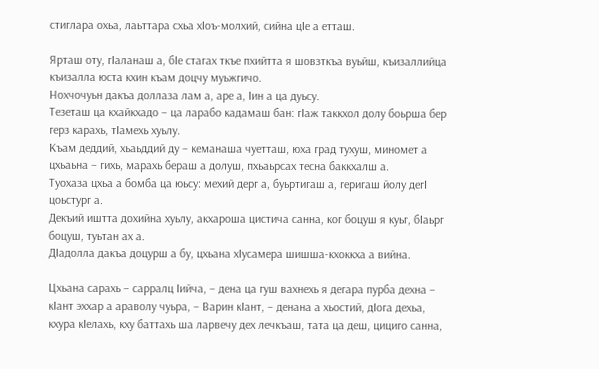стиглара охьа, лаьттара схьа хIоъ-молхий, сийна цIе а етташ.

Ярташ оту, гIаланаш а, бIе стагах ткъе пхийтта я шовзткъа вуьйш, къизаллийца къизалла юста кхин къам доцчу муьжгичо.
Нохчочуьн дакъа доллаза лам а, аре а, Iин а ца дуьсу.
Тезеташ ца кхайкхадо – ца ларабо кадамаш бан: гIаж таккхол долу боьрша бер герз карахь, тIамехь хуьлу.
Къам деддий, хьаьддий ду – кеманаша чуетташ, юха град тухуш, миномет а цхьаьна – гихь, марахь бераш а долуш, пхьаьрсах тесна баккхалш а.
Туохаза цхьа а бомба ца юьсу: мехий дерг а, буьртигаш а, геригаш йолу дегI цоьстург а.
Декъий иштта дохийна хуьлу, акхароша цистича санна, ког боцуш я куьг, бIаьрг боцуш, туьтан ах а.
ДIадолла дакъа доцурш а бу, цхьана хIусамера шишша-кхоккха а вийна.

Цхьана сарахь – сарралц Iийча, – дена ца гуш вахнехь я дегара пурба дехна – кIант эххар а араволу чуьра, – Варин кIант, – денана а хьостий, дIога дехьа, кхура кIелахь, кху баттахь ша ларвечу дех лечкъаш, тата ца деш, цициго санна,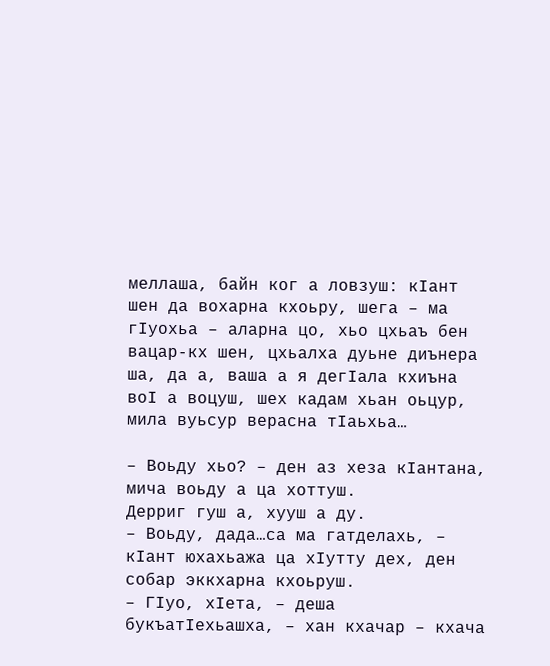меллаша, байн ког а ловзуш: кIант шен да вохарна кхоьру, шега – ма гIуохьа – аларна цо, хьо цхьаъ бен вацар-кх шен, цхьалха дуьне диънера ша, да а, ваша а я дегIала кхиъна воI а воцуш, шех кадам хьан оьцур, мила вуьсур верасна тIаьхьа…

– Воьду хьо? – ден аз хеза кIантана, мича воьду а ца хоттуш.
Дерриг гуш а, хууш а ду.
– Воьду, дада…са ма гатделахь, – кIант юхахьажа ца хIутту дех, ден собар эккхарна кхоьруш.
– ГIуо, хIета, – деша букъатIехьашха, – хан кхачар – кхача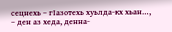сецнехь – гIазотехь хуьлда-кх хьан…, – ден аз хеда, денна-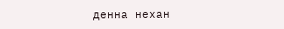денна нехан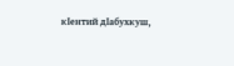кIентий дIабухкуш,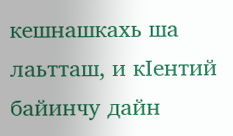кешнашкахь ша лаьтташ, и кIентий байинчу дайн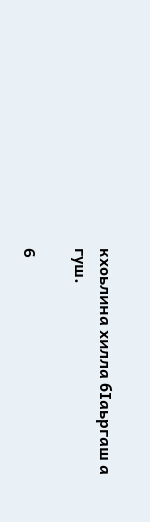кхоьлина хилла бIаьргаш а гуш.

6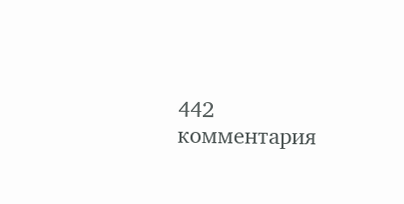442 комментария